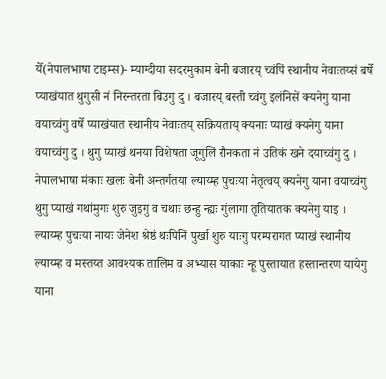येँ(नेपालभाषा टाइम्स)- म्याग्दीया सदरमुकाम बेनी बजारय् च्वंपिं स्थानीय नेवाःतय्सं बर्षे प्याखंयात थुगुसी नं निरन्तरता बिउगु दु । बजारय् बस्ती च्वंगु इलंनिसें क्यनेगु याना वयाच्वंगु वर्षे प्याखंयात स्थानीय नेवाःतय् सक्रियताय् क्यनाः प्याखं क्यनेगु याना वयाच्वंगु दु । थुगु प्याखं थनया विशेषता जूगुलिं रौनकता नं उतिकं खने दयाच्वंगु दु ।
नेपालभाषा मंकाः खलः बेनी अन्तर्गतया ल्याय्म्ह पुचःया नेतृत्वय् क्यनेगु याना वयाच्वंगु थुगु प्याखं गथांमुगः शुरु जुइगु व चथाः छन्हु न्ह्यः गुंलागा तृतियातक क्यनेगु याइ । ल्याय्म्ह पुचःया नायः जेनेश श्रेष्ठं थःपिनिं पुर्खा शुरु याःगु परम्परागत प्याखं स्थानीय ल्याय्म्ह व मस्तय्त आवश्यक तालिम व अभ्यास याकाः न्हू पुस्तायात हस्तान्तरण यायेगु याना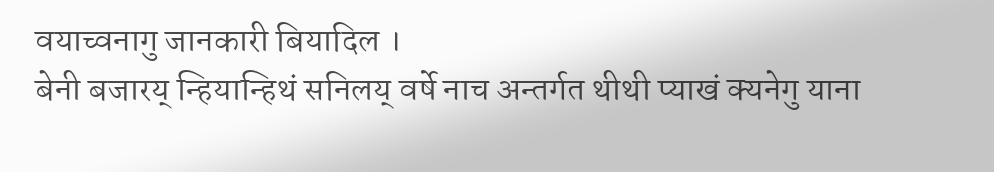वयाच्वनागु जानकारी बियादिल ।
बेनी बजारय् न्हियान्हिथं सनिलय् वर्षे नाच अन्तर्गत थीथी प्याखं क्यनेगु याना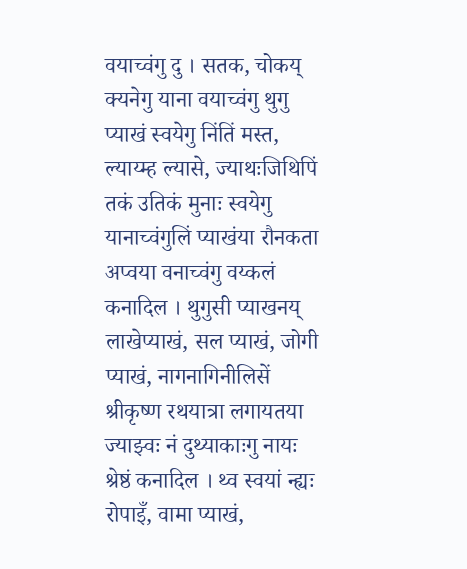वयाच्वंगु दु । सतक, चोकय् क्यनेगु याना वयाच्वंगु थुगु प्याखं स्वयेगु निंतिं मस्त, ल्याय्म्ह ल्यासे, ज्याथःजिथिपिं तकं उतिकं मुनाः स्वयेगु यानाच्वंगुलिं प्याखंया रौनकता अप्वया वनाच्वंगु वय्कलं कनादिल । थुगुसी प्याखनय् लाखेप्याखं, सल प्याखं, जोगी प्याखं, नागनागिनीलिसें श्रीकृष्ण रथयात्रा लगायतया ज्याझ्वः नं दुथ्याकाःगु नायः श्रेष्ठं कनादिल । थ्व स्वयां न्ह्यः रोपाइँ, वामा प्याखं,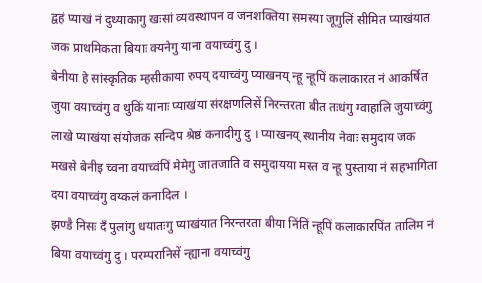द्वहं प्याखं नं दुथ्याकागु खःसां व्यवस्थापन व जनशक्तिया समस्या जूगुलिं सीमित प्याखंयात जक प्राथमिकता बियाः क्यनेगु याना वयाच्वंगु दु ।
बेनीया हे सांस्कृतिक म्हसीकाया रुपय् दयाच्वंगु प्याखनय् न्हू न्हूपिं कलाकारत नं आकर्षित जुया वयाच्वंगु व थुकिं यानाः प्याखंया संरक्षणलिसें निरन्तरता बीत तःधंगु ग्वाहालि जुयाच्वंगु लाखे प्याखंया संयोजक सन्दिप श्रेष्ठं कनादीगु दु । प्याखनय् स्थानीय नेवाः समुदाय जक मखसे बेनीइ च्वना वयाच्वंपिं मेमेगु जातजाति व समुदायया मस्त व न्हू पुस्ताया नं सहभागिता दया वयाच्वंगु वय्कलं कनादिल ।
झण्डै निसः दँ पुलांगु धयातःगु प्याखंयात निरन्तरता बीया निंतिं न्हूपिं कलाकारपिंत तालिम नं बिया वयाच्वंगु दु । परम्परानिसें न्ह्याना वयाच्वंगु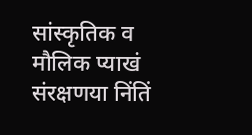सांस्कृतिक व मौलिक प्याखं संरक्षणया निंतिं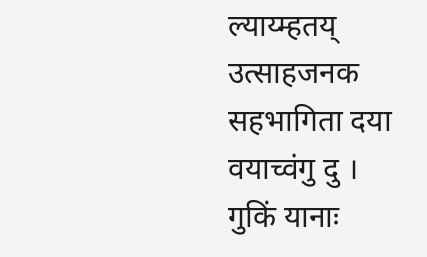ल्याय्म्हतय् उत्साहजनक सहभागिता दया वयाच्वंगु दु । गुकिं यानाः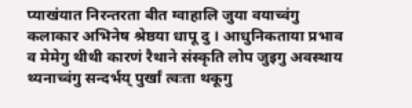प्याखंयात निरन्तरता बीत ग्वाहालि जुया वयाच्वंगु कलाकार अभिनेष श्रेष्ठया धापू दु । आधुनिकताया प्रभाव व मेमेगु थीथी कारणं रैथाने संस्कृति लोप जुइगु अवस्थाय थ्यनाच्वंगु सन्दर्भय् पुर्खां त्वःता थकूगु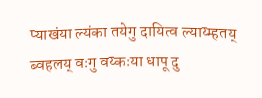प्याखंया ल्यंका तयेगु दायित्व ल्याय्म्हतय् ब्वहलय् वःगु वय्कःया धापू दु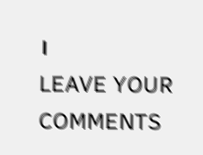।
LEAVE YOUR COMMENTS